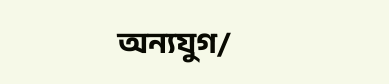অন্যযুগ/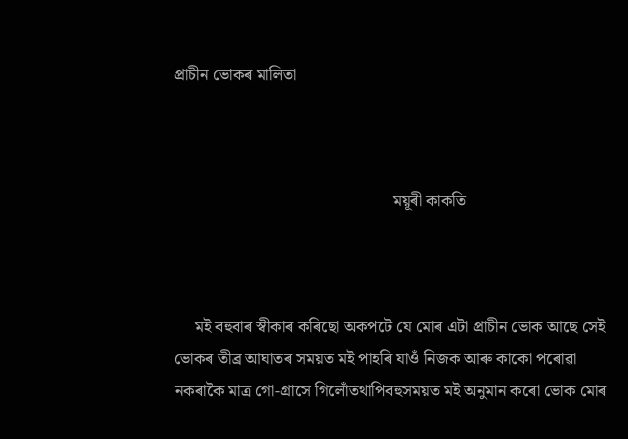প্ৰাচীন ভোকৰ মালিতা



                                                     ময়ূৰী কাকতি



     মই বহুবাৰ স্বীকাৰ কৰিছো অকপটে যে মোৰ এটা প্ৰাচীন ভোক আছে সেই ভোকৰ তীব্ৰ আঘাতৰ সময়ত মই পাহৰি যাওঁ নিজক আৰু কাকো পৰোৱা নকৰাকৈ মাত্ৰ গো-গ্ৰাসে গিলোঁতথাপিবহুসময়ত মই অনুমান কৰো ভোক মোৰ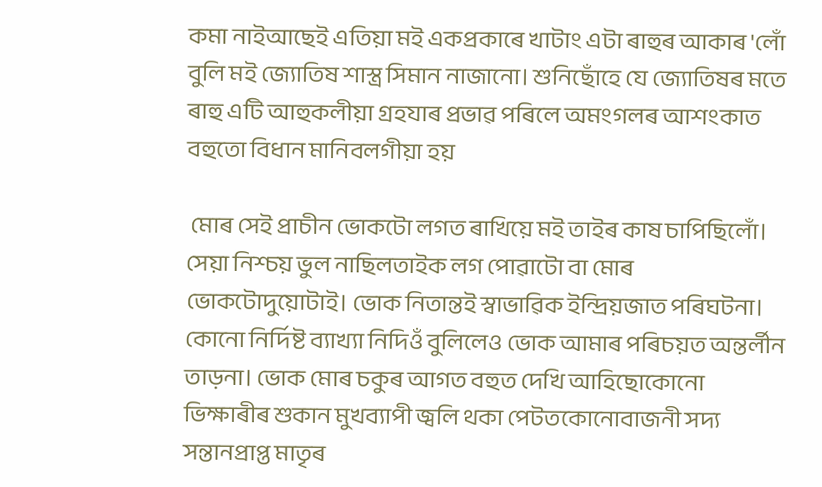কমা নাইআছেই এতিয়া মই একপ্ৰকাৰে খাটাং এটা ৰাহুৰ আকাৰ 'লোঁ বুলি মই জ্যোতিষ শাস্ত্ৰ সিমান নাজানো। শুনিছোঁহে যে জ্যোতিষৰ মতে ৰাহু এটি আহুকলীয়া গ্ৰহযাৰ প্ৰভাৱ পৰিলে অমংগলৰ আশংকাত বহুতো বিধান মানিবলগীয়া হয়

 মোৰ সেই প্ৰাচীন ভোকটো লগত ৰাখিয়ে মই তাইৰ কাষ চাপিছিলোঁ। সেয়া নিশ্চয় ভুল নাছিলতাইক লগ পোৱাটো বা মোৰ ভোকটোদুয়োটাই। ভোক নিতান্তই স্বাভাৱিক ইন্দ্ৰিয়জাত পৰিঘটনা। কোনো নিৰ্দিষ্ট ব্যাখ্যা নিদিওঁ বুলিলেও ভোক আমাৰ পৰিচয়ত অন্তৰ্লীন তাড়না। ভোক মোৰ চকুৰ আগত বহুত দেখি আহিছোকোনো ভিক্ষাৰীৰ শুকান মুখব্যাপী জ্বলি থকা পেটতকোনোবাজনী সদ্য সন্তানপ্ৰাপ্ত মাতৃৰ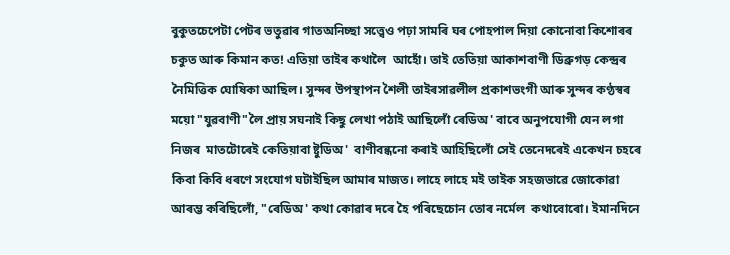বুকুতচেপেটা পেটৰ ভতুৱাৰ গাতঅনিচ্ছা সত্ত্বেও পঢ়া সামৰি ঘৰ পোহপাল দিয়া কোনোবা কিশোৰৰ চকুত আৰু কিমান কত! এতিয়া তাইৰ কথালৈ  আহোঁ। তাই তেতিয়া আকাশবাণী ডিব্ৰুগড় কেন্দ্ৰৰ নৈমিত্তিক ঘোষিকা আছিল। সুন্দৰ উপস্থাপন শৈলী তাইৰসাৱলীল প্ৰকাশভংগী আৰু সুন্দৰ কণ্ঠস্বৰ ময়ো "যুৱবাণী"লৈ প্ৰায় সঘনাই কিছু লেখা পঠাই আছিলোঁ ৰেডিঅ' বাবে অনুপযোগী যেন লগা  নিজৰ  মাতটোৰেই কেতিয়াবা ষ্টুডিঅ'  বাণীবন্ধনো কৰাই আহিছিলোঁ সেই তেনেদৰেই একেখন চহৰে কিবা কিবি ধৰণে সংযোগ ঘটাইছিল আমাৰ মাজত। লাহে লাহে মই তাইক সহজভাৱে জোকোৱা আৰম্ভ কৰিছিলোঁ, "ৰেডিঅ' কথা কোৱাৰ দৰে হৈ পৰিছেচোন তোৰ নৰ্মেল  কথাবোৰো। ইমানদিনে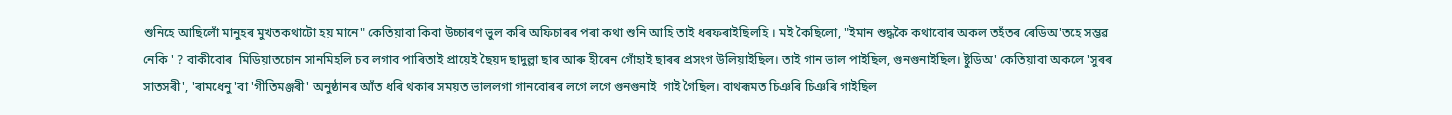শুনিহে আছিলোঁ মানুহৰ মুখতকথাটো হয় মানে" কেতিয়াবা কিবা উচ্চাৰণ ভুল কৰি অফিচাৰৰ পৰা কথা শুনি আহি তাই ধৰফৰাইছিলহি । মই কৈছিলো, "ইমান শুদ্ধকৈ কথাবোৰ অকল তহঁতৰ ৰেডিঅ'তহে সম্ভৱ নেকি ' ? বাকীবোৰ  মিডিয়াতচোন সানমিহলি চব লগাব পাৰিতাই প্ৰায়েই ছৈয়দ ছাদুল্লা ছাৰ আৰু হীৰেন গোঁহাই ছাৰৰ প্ৰসংগ উলিয়াইছিল। তাই গান ভাল পাইছিল, গুনগুনাইছিল। ষ্টুডিঅ' কেতিয়াবা অকলে 'সুৰৰ সাতসৰী', 'ৰামধেনু 'বা 'গীতিমঞ্জৰী' অনুষ্ঠানৰ আঁত ধৰি থকাৰ সময়ত ভাললগা গানবোৰৰ লগে লগে গুনগুনাই  গাই গৈছিল। বাথৰূমত চিঞৰি চিঞৰি গাইছিল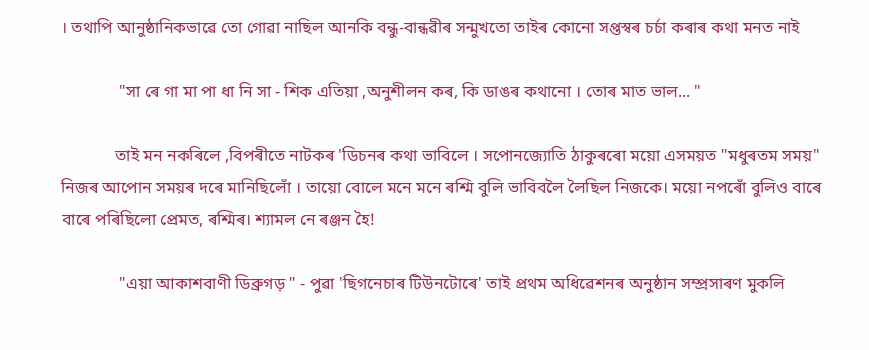। তথাপি আনুষ্ঠানিকভাৱে তো গোৱা নাছিল আনকি বন্ধু-বান্ধৱীৰ সন্মুখতো তাইৰ কোনো সপ্তস্বৰ চৰ্চা কৰাৰ কথা মনত নাই

              "সা ৰে গা মা পা ধা নি সা - শিক এতিয়া ,অনুশীলন কৰ, কি ডাঙৰ কথানো । তোৰ মাত ভাল... "

             তাই মন নকৰিলে ,বিপৰীতে নাটকৰ 'ডিচনৰ কথা ভাবিলে । সপোনজ্যোতি ঠাকুৰৰো ময়ো এসময়ত "মধুৰতম সময়"  নিজৰ আপোন সময়ৰ দৰে মানিছিলোঁ । তায়ো বোলে মনে মনে ৰশ্মি বুলি ভাবিবলৈ লৈছিল নিজকে। ময়ো নপৰোঁ বুলিও বাৰে বাৰে পৰিছিলো প্ৰেমত, ৰশ্মিৰ। শ্যামল নে ৰঞ্জন হৈ!

              "এয়া আকাশবাণী ডিব্ৰুগড় " - পুৱা 'ছিগনেচাৰ টিউনটোৰে' তাই প্ৰথম অধিৱেশনৰ অনুষ্ঠান সম্প্ৰসাৰণ মুকলি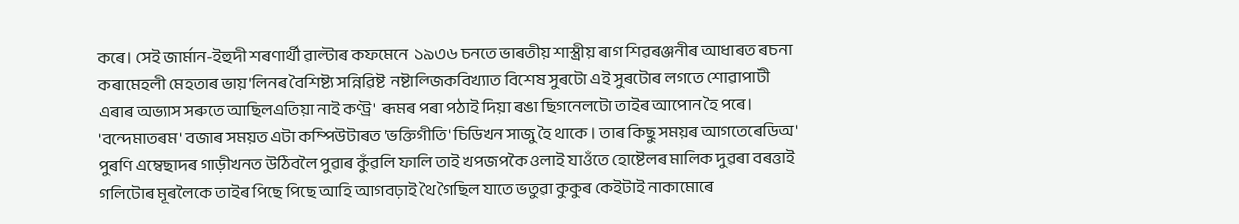কৰে। সেই জাৰ্মান-ইহুদী শৰণাৰ্থী ৱাল্টাৰ কফমেনে  ১৯৩৬ চনতে ভাৰতীয় শাস্ত্ৰীয় ৰাগ শিৱৰঞ্জনীৰ আধাৰত ৰচনা কৰামেহলী মেহতাৰ ভায়'লিনৰ বৈশিষ্ট্য সন্নিৱিষ্ট  নষ্টাল্জিকবিখ্যাত বিশেষ সুৰটো এই সুৰটোৰ লগতে শোৱাপাটী এৰাৰ অভ্যাস সৰুতে আছিলএতিয়া নাই কণ্ট্ৰ'  ৰূমৰ পৰা পঠাই দিয়া ৰঙা ছিগনেলটো তাইৰ আপোন হৈ পৰে। 'বন্দেমাতৰম' বজাৰ সময়ত এটা কম্পিউটাৰত 'ভক্তিগীতি' চিডিখন সাজু হৈ থাকে । তাৰ কিছু সময়ৰ আগতেৰেডিঅ' পুৰণি এম্বেছাদৰ গাড়ীখনত উঠিবলৈ পুৱাৰ কুঁৱলি ফালি তাই খপজপকৈ ওলাই যাওঁতে হোষ্টেলৰ মালিক দুৱৰা বৰত্তাই গলিটোৰ মূৰলৈকে তাইৰ পিছে পিছে আহি আগবঢ়াই থৈ গৈছিল যাতে ভতুৱা কুকুৰ কেইটাই নাকামোৰে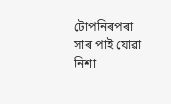টোপনিৰপৰা সাৰ পাই যোৱা নিশা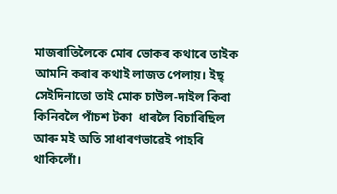মাজৰাতিলৈকে মোৰ ভোকৰ কথাৰে তাইক আমনি কৰাৰ কথাই লাজত পেলায়। ইছ্ সেইদিনাতো তাই মোক চাউল-দাইল কিবা কিনিবলৈ পাঁচশ টকা  ধাৰলৈ বিচাৰিছিল আৰু মই অতি সাধাৰণভাৱেই পাহৰি থাকিলোঁ।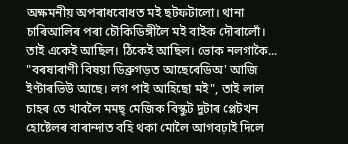অক্ষমনীয় অপৰাধবোধত মই ছটফটালো। থানা চাৰিআলিৰ পৰা চৌকিডিঙ্গীলৈ মই বাইক দৌৰালোঁ। তাই একেই আছিল। ঠিকেই আছিল। ভোক নলগাকৈ... "বৰষাৰাণী বিষয়া ডিব্ৰুগড়ত আছেৰেডিঅ' আজি ইণ্টাৰভিউ আছে। লগ পাই আহিছো মই", তাই লাল চাহৰ তে খাবলৈ মমছ্ মেজিক বিস্কুট দুটাৰ প্লেটখন হোষ্টেলৰ বাৰান্দাত বহি থকা মোলৈ আগবঢ়াই দিলে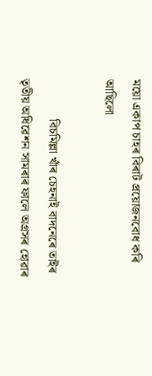ময়ো একাপ চাহৰ বিৰাট প্ৰয়োজনবোধ কৰি আছিলো

             বিচমিল্লা খাঁৰ চেহনাই বাদনেৰে তাইৰ তৃতীয় অধিৱেশন সামৰাৰ ফালে অগ্ৰসৰ হোৱাৰ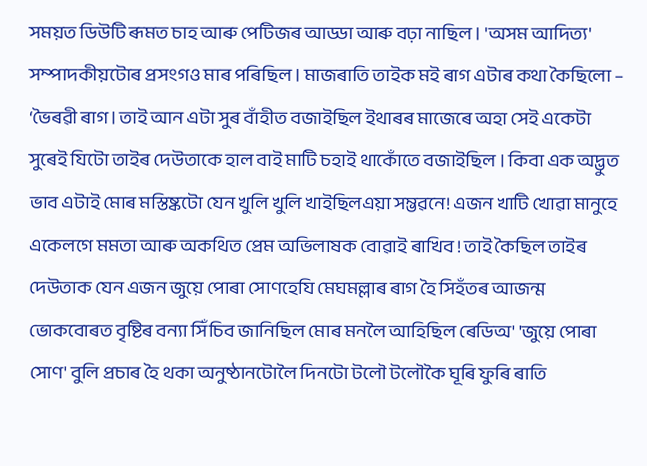সময়ত ডিউটি ৰূমত চাহ আৰু পেটিজৰ আড্ডা আৰু বঢ়া নাছিল । 'অসম আদিত্য' সম্পাদকীয়টোৰ প্ৰসংগও মাৰ পৰিছিল । মাজৰাতি তাইক মই ৰাগ এটাৰ কথা কৈছিলো – ‘ভৈৰৱী ৰাগ। তাই আন এটা সুৰ বাঁহীত বজাইছিল ইথাৰৰ মাজেৰে অহা সেই একেটা সুৰেই যিটো তাইৰ দেউতাকে হাল বাই মাটি চহাই থাকোঁতে বজাইছিল । কিবা এক অদ্ভুত ভাব এটাই মোৰ মস্তিষ্কটো যেন খুলি খুলি খাইছিলএয়া সম্ভৱনে! এজন খাটি খোৱা মানুহে একেলগে মমতা আৰু অকথিত প্ৰেম অভিলাষক বোৱাই ৰাখিব ! তাই কৈছিল তাইৰ দেউতাক যেন এজন জুয়ে পোৰা সোণহেযি মেঘমল্লাৰ ৰাগ হৈ সিহঁতৰ আজন্ম ভোকবোৰত বৃষ্টিৰ বন্যা সিঁচিব জানিছিল মোৰ মনলৈ আহিছিল ৰেডিঅ' 'জুয়ে পোৰা সোণ' বুলি প্ৰচাৰ হৈ থকা অনুষ্ঠানটোলৈ দিনটো টলৌ টলৌকৈ ঘূৰি ফুৰি ৰাতি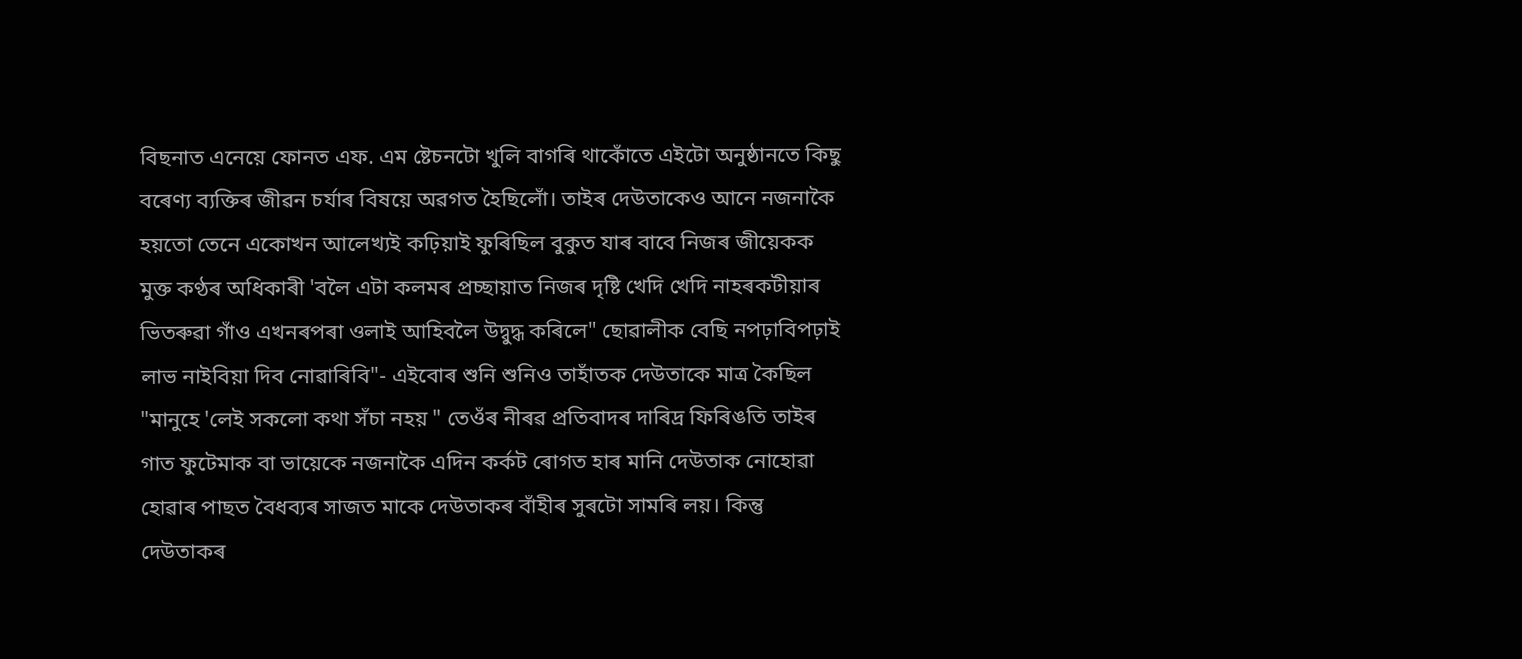বিছনাত এনেয়ে ফোনত এফ. এম ষ্টেচনটো খুলি বাগৰি থাকোঁতে এইটো অনুষ্ঠানতে কিছু বৰেণ্য ব্যক্তিৰ জীৱন চৰ্যাৰ বিষয়ে অৱগত হৈছিলোঁ। তাইৰ দেউতাকেও আনে নজনাকৈ হয়তো তেনে একোখন আলেখ্যই কঢ়িয়াই ফুৰিছিল বুকুত যাৰ বাবে নিজৰ জীয়েকক মুক্ত কণ্ঠৰ অধিকাৰী 'বলৈ এটা কলমৰ প্ৰচ্ছায়াত নিজৰ দৃষ্টি খেদি খেদি নাহৰকটীয়াৰ ভিতৰুৱা গাঁও এখনৰপৰা ওলাই আহিবলৈ উদ্বুদ্ধ কৰিলে" ছোৱালীক বেছি নপঢ়াবিপঢ়াই লাভ নাইবিয়া দিব নোৱাৰিবি"- এইবোৰ শুনি শুনিও তাহাঁতক দেউতাকে মাত্ৰ কৈছিল "মানুহে 'লেই সকলো কথা সঁচা নহয় " তেওঁৰ নীৰৱ প্ৰতিবাদৰ দাৰিদ্ৰ ফিৰিঙতি তাইৰ গাত ফুটেমাক বা ভায়েকে নজনাকৈ এদিন কৰ্কট ৰোগত হাৰ মানি দেউতাক নোহোৱা হোৱাৰ পাছত বৈধব্যৰ সাজত মাকে দেউতাকৰ বাঁহীৰ সুৰটো সামৰি লয়। কিন্তু দেউতাকৰ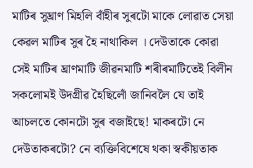মাটিৰ সুঘ্ৰাণ মিহলি বাঁহীৰ সুৰটো মাকে লোৱাত সেয়া কেৱল মাটিৰ সুৰ হৈ নাথাকিল । দেউতাকে কোৱা সেই মাটিৰ ঘ্ৰাণমাটি জীৱনমাটি শৰীৰমাটিতেই বিলীন সকলোমই উদগ্ৰীৱ হৈছিলোঁ জানিবলৈ যে তাই আচলতে কোনটো সুৰ বজাইছে! মাকৰটো নে দেউতাকৰটো? নে ব্যক্তিবিশেষে থকা স্বকীয়তাক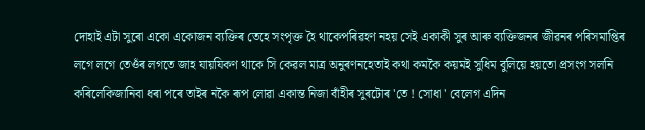দোহাই এটা সুৰো একো একোজন ব্যক্তিৰ তেহে সংপৃক্ত হৈ থাকেপৰিৱহণ নহয় সেই একাকী সুৰ আৰু ব্যক্তিজনৰ জীৱনৰ পৰিসমাপ্তিৰ লগে লগে তেওঁৰ লগতে জাহ যায়যিকণ থাকে সি কেৱল মাত্ৰ অনুৰণনহেতাই কথা কমকৈ কয়মই সুধিম বুলিয়ে হয়তো প্ৰসংগ সলনি কৰিলেকিজানিবা ধৰা পৰে তাইৰ নকৈ ৰূপ লোৱা একান্ত নিজা বাঁহীৰ সুৰটোৰ 'তে ! সোধা ' বেলেগ এদিন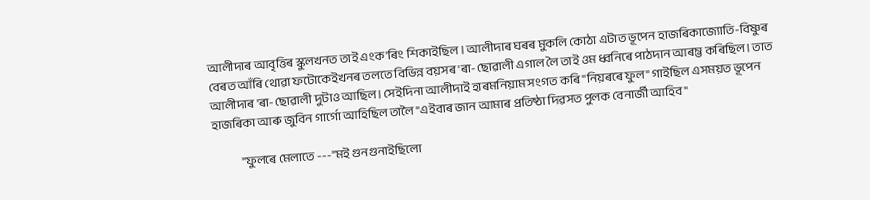আলীদাৰ আবৃত্তিৰ স্কুলখনত তাই এংক'ৰিং শিকাইছিল । আলীদাৰ ঘৰৰ মুকলি কোঠা এটাত ভূপেন হাজৰিকাজ্যোতি-বিষ্ণুৰ বেৰত আঁৰি থোৱা ফটোকেইখনৰ তলতে বিভিন্ন বয়সৰ 'ৰা-ছোৱালী এগাল লৈ তাই ওম ধ্বনিৰে পাঠদান আৰম্ভ কৰিছিল। তাত আলীদাৰ 'ৰা-ছোৱালী দুটাও আছিল। সেইদিনা আলীদাই হাৰমনিয়াম সংগত কৰি "নিয়ৰৰে ফুল" গাইছিল এসময়ত ভূপেন হাজৰিকা আৰু জুবিন গাৰ্গো আহিছিল তালৈ "এইবাৰ জান আমাৰ প্ৰতিষ্ঠা দিৱসত পুলক বেনাৰ্জী আহিব "

             "ফুলৰে মেলাতে ---"মই গুনগুনাইছিলো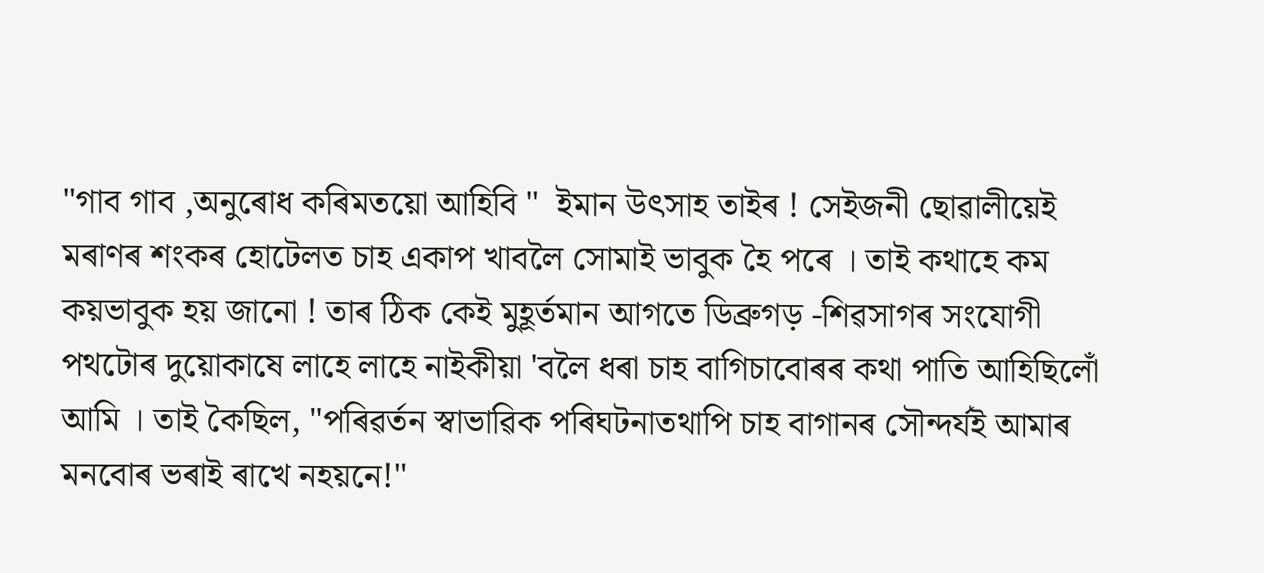"গাব গাব ,অনুৰোধ কৰিমতয়ো আহিবি "  ইমান উৎসাহ তাইৰ ! সেইজনী ছোৱালীয়েই মৰাণৰ শংকৰ হোটেলত চাহ একাপ খাবলৈ সোমাই ভাবুক হৈ পৰে । তাই কথাহে কম কয়ভাবুক হয় জানো ! তাৰ ঠিক কেই মুহূৰ্তমান আগতে ডিব্ৰুগড় -শিৱসাগৰ সংযোগী পথটোৰ দুয়োকাষে লাহে লাহে নাইকীয়া 'বলৈ ধৰা চাহ বাগিচাবোৰৰ কথা পাতি আহিছিলোঁ আমি । তাই কৈছিল, "পৰিৱৰ্তন স্বাভাৱিক পৰিঘটনাতথাপি চাহ বাগানৰ সৌন্দৰ্যই আমাৰ মনবোৰ ভৰাই ৰাখে নহয়নে!"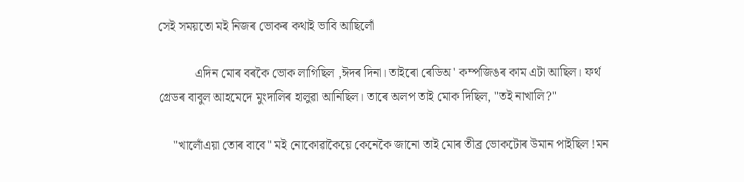সেই সময়তো মই নিজৰ ভোকৰ কথাই ভাবি আছিলোঁ

            এদিন মোৰ বৰকৈ ভোক লাগিছিল ,ঈদৰ দিনা। তাইৰো ৰেডিঅ' কম্পজিঙৰ কাম এটা আছিল। ফৰ্থ গ্ৰেডৰ বাবুল আহমেদে মুংদালিৰ হালুৱা আনিছিল। তাৰে অলপ তাই মোক দিছিল, "তই নাখালি?"

     "খালোঁএয়া তোৰ বাবে" মই নোকোৱাকৈয়ে কেনেকৈ জানো তাই মোৰ তীব্ৰ ভোকটোৰ উমান পাইছিল !মন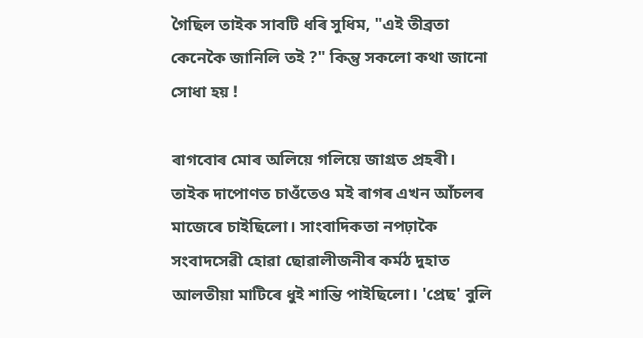গৈছিল তাইক সাবটি ধৰি সুধিম, "এই তীব্ৰতা কেনেকৈ জানিলি তই ?" কিন্তু সকলো কথা জানো সোধা হয় !

ৰাগবোৰ মোৰ অলিয়ে গলিয়ে জাগ্ৰত প্ৰহৰী। তাইক দাপোণত চাওঁতেও মই ৰাগৰ এখন আঁচলৰ মাজেৰে চাইছিলো। সাংবাদিকতা নপঢ়াকৈ সংবাদসেৱী হোৱা ছোৱালীজনীৰ কৰ্মঠ দুহাত আলতীয়া মাটিৰে ধুই শান্তি পাইছিলো। 'প্ৰেছ' বুলি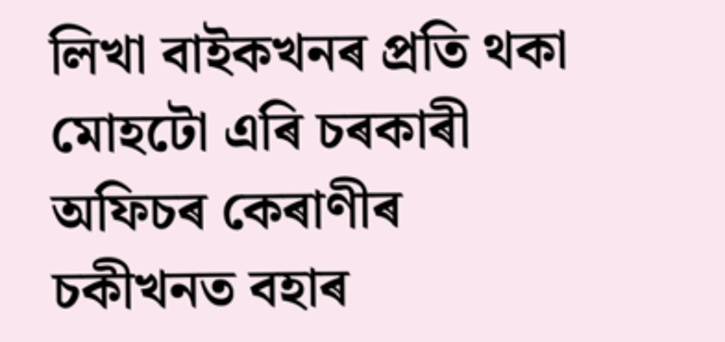লিখা বাইকখনৰ প্ৰতি থকা মোহটো এৰি চৰকাৰী অফিচৰ কেৰাণীৰ চকীখনত বহাৰ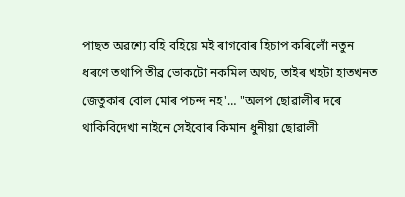পাছত অৱশ্যে বহি বহিয়ে মই ৰাগবোৰ হিচাপ কৰিলোঁ নতুন ধৰণে তথাপি তীব্ৰ ভোকটো নকমিল অথচ, তাইৰ খহটা হাতখনত জেতুকাৰ বোল মোৰ পচন্দ নহ'… "অলপ ছোৱালীৰ দৰে থাকিবিদেখা নাইনে সেইবোৰ কিমান ধুনীয়া ছোৱালী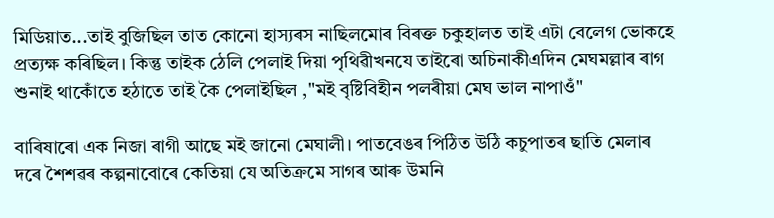মিডিয়াত...তাই বুজিছিল তাত কোনো হাস্যৰস নাছিলমোৰ বিৰক্ত চকুহালত তাই এটা বেলেগ ভোকহে প্ৰত্যক্ষ কৰিছিল। কিন্তু তাইক ঠেলি পেলাই দিয়া পৃথিৱীখনযে তাইৰো অচিনাকীএদিন মেঘমল্লাৰ ৰাগ শুনাই থাকোঁতে হঠাতে তাই কৈ পেলাইছিল ,"মই বৃষ্টিবিহীন পলৰীয়া মেঘ ভাল নাপাওঁ"

বাৰিষাৰো এক নিজা ৰাগী আছে মই জানো মেঘালী। পাতবেঙৰ পিঠিত উঠি কচুপাতৰ ছাতি মেলাৰ দৰে শৈশৱৰ কল্পনাবোৰে কেতিয়া যে অতিক্ৰমে সাগৰ আৰু উমনি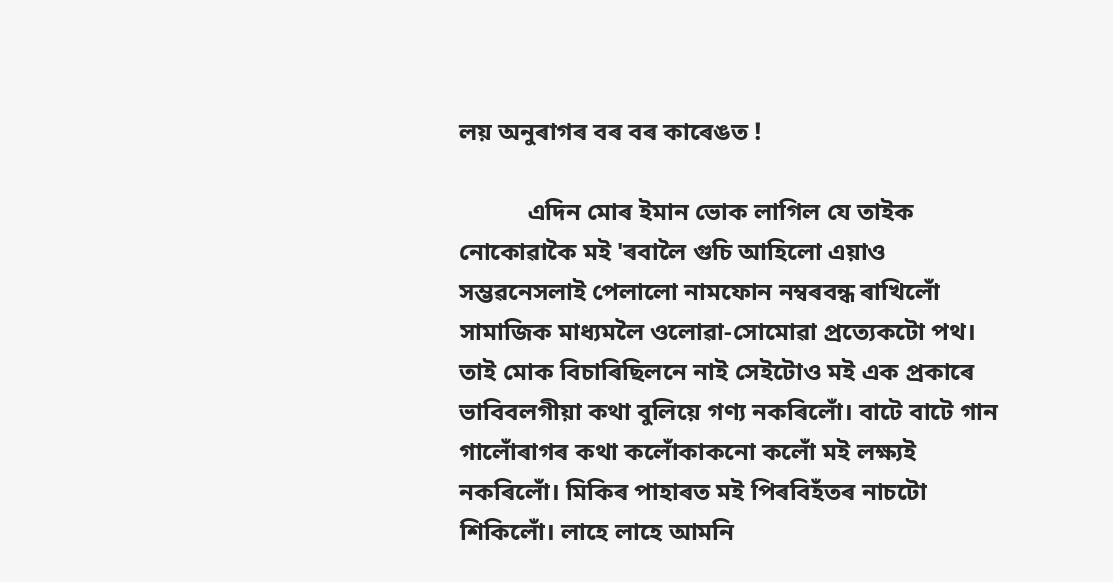লয় অনুৰাগৰ বৰ বৰ কাৰেঙত !

           এদিন মোৰ ইমান ভোক লাগিল যে তাইক নোকোৱাকৈ মই 'ৰবালৈ গুচি আহিলো এয়াও সম্ভৱনেসলাই পেলালো নামফোন নম্বৰবন্ধ ৰাখিলোঁ সামাজিক মাধ্যমলৈ ওলোৱা-সোমোৱা প্ৰত্যেকটো পথ। তাই মোক বিচাৰিছিলনে নাই সেইটোও মই এক প্ৰকাৰে ভাবিবলগীয়া কথা বুলিয়ে গণ্য নকৰিলোঁ। বাটে বাটে গান গালোঁৰাগৰ কথা কলোঁকাকনো কলোঁ মই লক্ষ্যই নকৰিলোঁ। মিকিৰ পাহাৰত মই পিৰবিহঁতৰ নাচটো শিকিলোঁ। লাহে লাহে আমনি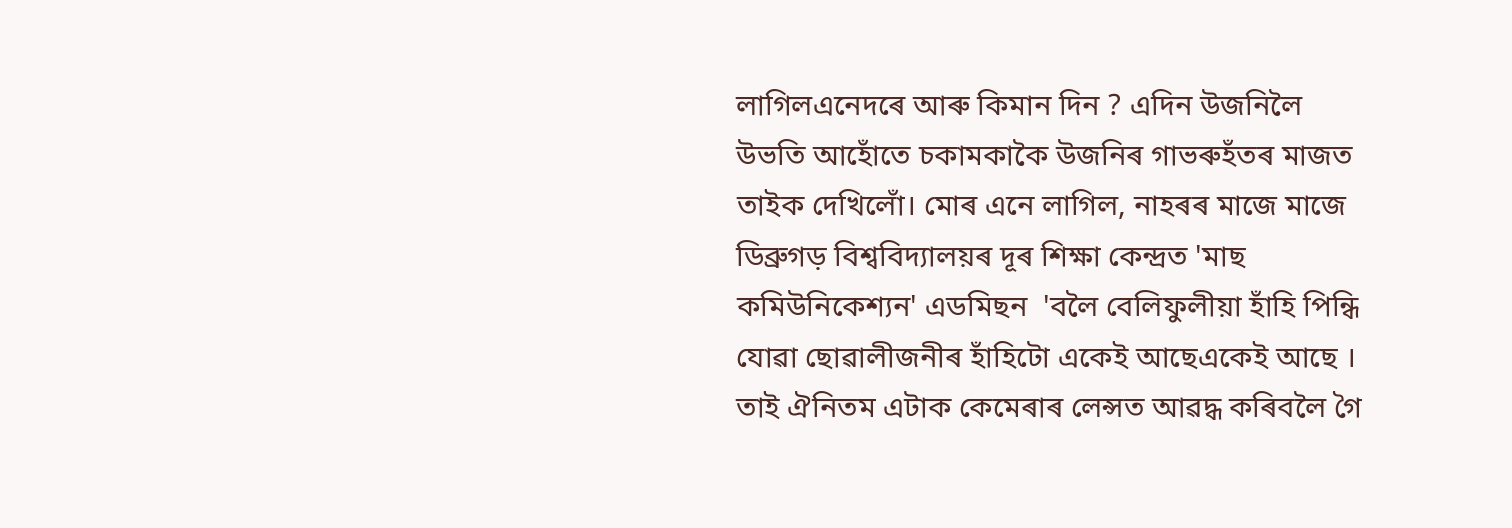লাগিলএনেদৰে আৰু কিমান দিন ? এদিন উজনিলৈ উভতি আহোঁতে চকামকাকৈ উজনিৰ গাভৰুহঁতৰ মাজত তাইক দেখিলোঁ। মোৰ এনে লাগিল, নাহৰৰ মাজে মাজে ডিব্ৰুগড় বিশ্ববিদ্যালয়ৰ দূৰ শিক্ষা কেন্দ্ৰত 'মাছ কমিউনিকেশ্যন' এডমিছন  'বলৈ বেলিফুলীয়া হাঁহি পিন্ধি যোৱা ছোৱালীজনীৰ হাঁহিটো একেই আছেএকেই আছে । তাই ঐনিতম এটাক কেমেৰাৰ লেন্সত আৱদ্ধ কৰিবলৈ গৈ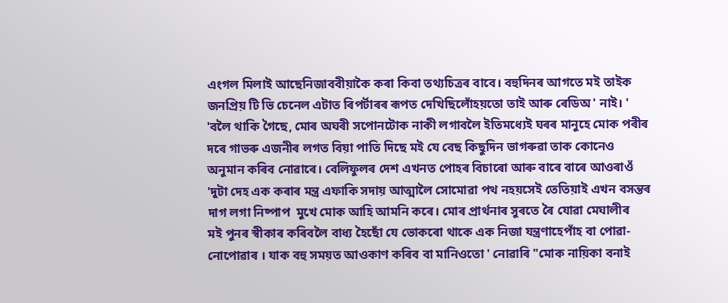এংগল মিলাই আছেনিজাববীয়াকৈ কৰা কিবা তথ্যচিত্ৰৰ বাবে। বহুদিনৰ আগতে মই তাইক জনপ্ৰিয় টি ভি চেনেল এটাত ৰিপৰ্টাৰৰ ৰূপত দেখিছিলোঁহয়তো তাই আৰু ৰেডিঅ' নাই। ' 'বলৈ থাকি গৈছে, মোৰ অঘৰী সপোনটোক নাকী লগাবলৈ ইতিমধ্যেই ঘৰৰ মানুহে মোক পৰীৰ দৰে গাভৰু এজনীৰ লগত বিয়া পাতি দিছে মই যে বেছ কিছুদিন ভাগৰুৱা তাক কোনেও অনুমান কৰিব নোৱাৰে। বেলিফুলৰ দেশ এখনত পোহৰ বিচাৰো আৰু বাৰে বাৰে আওৰাওঁ 'দুটা দেহ এক কৰাৰ মন্ত্ৰ এফাকি সদায় আত্মালৈ সোমোৱা পথ নহয়সেই তেতিয়াই এখন বসন্তৰ দাগ লগা নিষ্পাপ  মুখে মোক আহি আমনি কৰে। মোৰ প্ৰাৰ্থনাৰ সুৰতে ৰৈ যোৱা মেঘালীৰ              মই পুনৰ স্বীকাৰ কৰিবলৈ বাধ্য হৈছোঁ যে ভোকৰো থাকে এক নিজা যন্ত্ৰণাহেপাঁহ বা পোৱা-নোপোৱাৰ । যাক বহু সময়ত আওকাণ কৰিব বা মানিওতো ' নোৱাৰি "মোক নায়িকা বনাই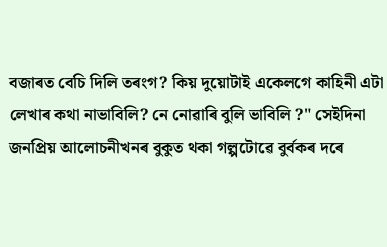বজাৰত বেচি দিলি তৰংগ? কিয় দুয়োটাই একেলগে কাহিনী এটা লেখাৰ কথা নাভাবিলি? নে নোৱাৰি বুলি ভাবিলি ?" সেইদিনা জনপ্ৰিয় আলোচনীখনৰ বুকুত থকা গল্পটোৱে বুৰ্বকৰ দৰে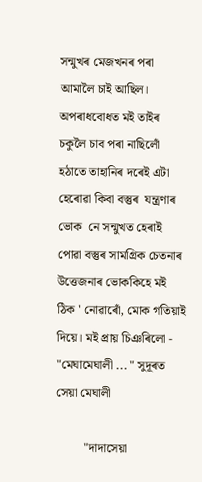সন্মুখৰ মেজখনৰ পৰা আমালৈ চাই আছিল। অপৰাধবোধত মই তাইৰ চকুলৈ চাব পৰা নাছিলোঁ                                                                হঠাতে তাহানিৰ দৰেই এটা  হেৰোৱা কিবা বস্তুৰ  যন্ত্ৰণাৰ ভোক  নে সন্মুখত হেৰাই পোৱা বস্তুৰ সামগ্ৰিক চেতনাৰ উত্তেজনাৰ ভোককিহে মই ঠিক ' নোৱাৰোঁ, মোক গতিয়াই দিয়ে। মই প্ৰায় চিঞৰিলো - "মেঘামেঘালী ... " সুদূৰত সেয়া মেঘালী

         "দাদাসেয়া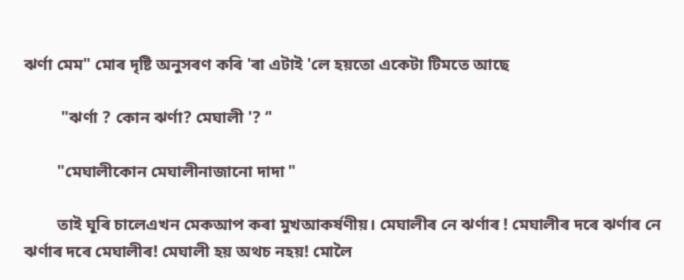ঝৰ্ণা মেম" মোৰ দৃষ্টি অনুসৰণ কৰি 'ৰা এটাই 'লে হয়তো একেটা টিমতে আছে

         "ঝৰ্ণা ? কোন ঝৰ্ণা? মেঘালী '? ‘'

        "মেঘালীকোন মেঘালীনাজানো দাদা "

        তাই ঘূৰি চালেএখন মেকআপ কৰা মুখআকৰ্ষণীয়। মেঘালীৰ নে ঝৰ্ণাৰ ! মেঘালীৰ দৰে ঝৰ্ণাৰ নে ঝৰ্ণাৰ দৰে মেঘালীৰ! মেঘালী হয় অথচ নহয়! মোলৈ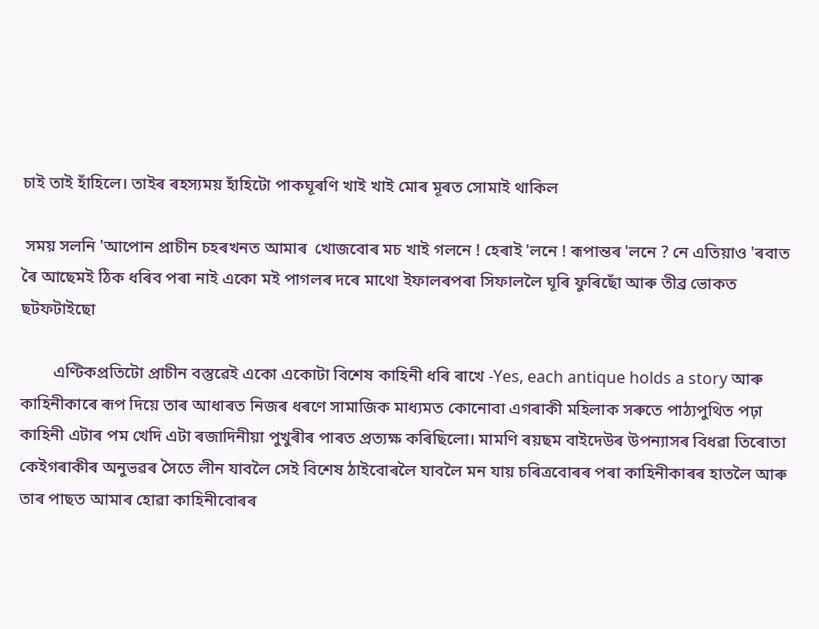চাই তাই হাঁহিলে। তাইৰ ৰহস্যময় হাঁহিটো পাকঘূৰণি খাই খাই মোৰ মূৰত সোমাই থাকিল

 সময় সলনি 'আপোন প্ৰাচীন চহৰখনত আমাৰ  খোজবোৰ মচ খাই গলনে ! হেৰাই 'লনে ! ৰূপান্তৰ 'লনে ? নে এতিয়াও 'ৰবাত ৰৈ আছেমই ঠিক ধৰিব পৰা নাই একো মই পাগলৰ দৰে মাথো ইফালৰপৰা সিফাললৈ ঘূৰি ফুৰিছোঁ আৰু তীব্ৰ ভোকত ছটফটাইছো

        এণ্টিকপ্ৰতিটো প্ৰাচীন বস্তুৱেই একো একোটা বিশেষ কাহিনী ধৰি ৰাখে -Yes, each antique holds a story আৰু কাহিনীকাৰে ৰূপ দিয়ে তাৰ আধাৰত নিজৰ ধৰণে সামাজিক মাধ্যমত কোনোবা এগৰাকী মহিলাক সৰুতে পাঠ্যপুথিত পঢ়া কাহিনী এটাৰ পম খেদি এটা ৰজাদিনীয়া পুখুৰীৰ পাৰত প্ৰত্যক্ষ কৰিছিলো। মামণি ৰয়ছম বাইদেউৰ উপন্যাসৰ বিধৱা তিৰোতা কেইগৰাকীৰ অনুভৱৰ সৈতে লীন যাবলৈ সেই বিশেষ ঠাইবোৰলৈ যাবলৈ মন যায় চৰিত্ৰবোৰৰ পৰা কাহিনীকাৰৰ হাতলৈ আৰু তাৰ পাছত আমাৰ হোৱা কাহিনীবোৰৰ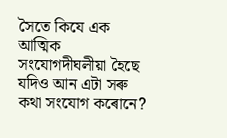সৈতে কিযে এক আত্মিক  সংযোগদীঘলীয়া হৈছে যদিও আন এটা সৰু কথা সংযোগ কৰোনে?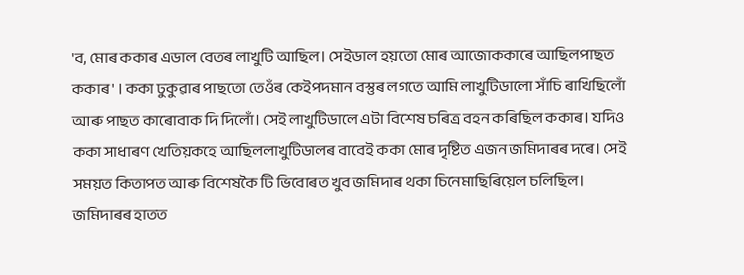'ব, মোৰ ককাৰ এডাল বেতৰ লাখুটি আছিল। সেইডাল হয়তো মোৰ আজোককাৰে আছিলপাছত ককাৰ ' । ককা ঢুকুৱাৰ পাছতো তেওঁৰ কেইপদমান বস্তুৰ লগতে আমি লাখুটিডালো সাঁচি ৰাখিছিলোঁ আৰু পাছত কাৰোবাক দি দিলোঁ। সেই লাখুটিডালে এটা বিশেষ চৰিত্ৰ বহন কৰিছিল ককাৰ। যদিও ককা সাধাৰণ খেতিয়কহে আছিললাখুটিডালৰ বাবেই ককা মোৰ দৃষ্টিত এজন জমিদাৰৰ দৰে। সেই সময়ত কিতাপত আৰু বিশেষকৈ টি ভিবোৰত খুব জমিদাৰ থকা চিনেমাছিৰিয়েল চলিছিল। জমিদাৰৰ হাতত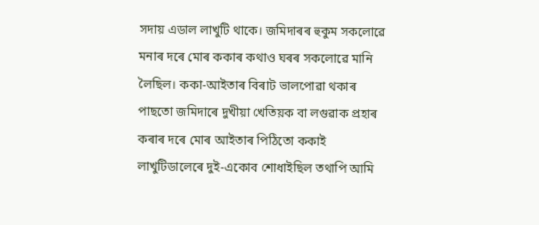সদায় এডাল লাখুটি থাকে। জমিদাৰৰ হুকুম সকলোৱে মনাৰ দৰে মোৰ ককাৰ কথাও ঘৰৰ সকলোৱে মানি লৈছিল। ককা-আইতাৰ বিৰাট ভালপোৱা থকাৰ পাছতো জমিদাৰে দুখীয়া খেতিয়ক বা লগুৱাক প্ৰহাৰ কৰাৰ দৰে মোৰ আইতাৰ পিঠিতো ককাই লাখুটিডালেৰে দুই-একোব শোধাইছিল তথাপি আমি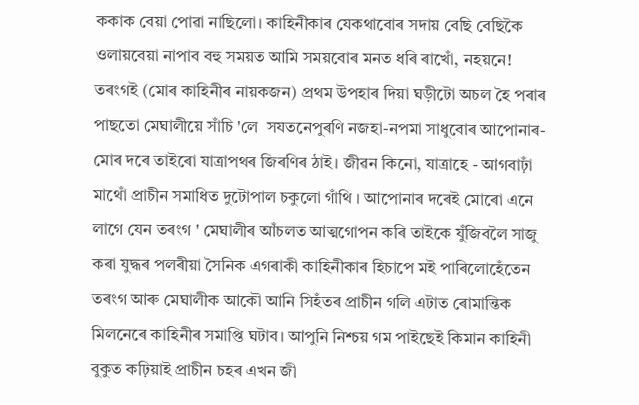ককাক বেয়া পোৱা নাছিলো। কাহিনীকাৰ যেকথাবোৰ সদায় বেছি বেছিকৈ ওলায়বেয়া নাপাব বহু সময়ত আমি সময়বোৰ মনত ধৰি ৰাখোঁ, নহয়নে! তৰংগই (মোৰ কাহিনীৰ নায়কজন) প্ৰথম উপহাৰ দিয়া ঘড়ীটো অচল হৈ পৰাৰ পাছতো মেঘালীয়ে সাঁচি 'লে  সযতনেপুৰণি নজহা-নপমা সাধুবোৰ আপোনাৰ-মোৰ দৰে তাইৰো যাত্ৰাপথৰ জিৰণিৰ ঠাই। জীৱন কিনো, যাত্ৰাহে - আগবাঢ়াঁ মাথোঁ প্ৰাচীন সমাধিত দুটোপাল চকুলো গাঁথি । আপোনাৰ দৰেই মোৰো এনে লাগে যেন তৰংগ ' মেঘালীৰ আঁচলত আত্মগোপন কৰি তাইকে যুঁজিবলৈ সাজু কৰা যুদ্ধৰ পলৰীয়া সৈনিক এগৰাকী কাহিনীকাৰ হিচাপে মই পাৰিলোহেঁতেন তৰংগ আৰু মেঘালীক আকৌ আনি সিহঁতৰ প্ৰাচীন গলি এটাত ৰোমান্তিক মিলনেৰে কাহিনীৰ সমাপ্তি ঘটাব। আপুনি নিশ্চয় গম পাইছেই কিমান কাহিনী বুকুত কঢ়িয়াই প্ৰাচীন চহৰ এখন জী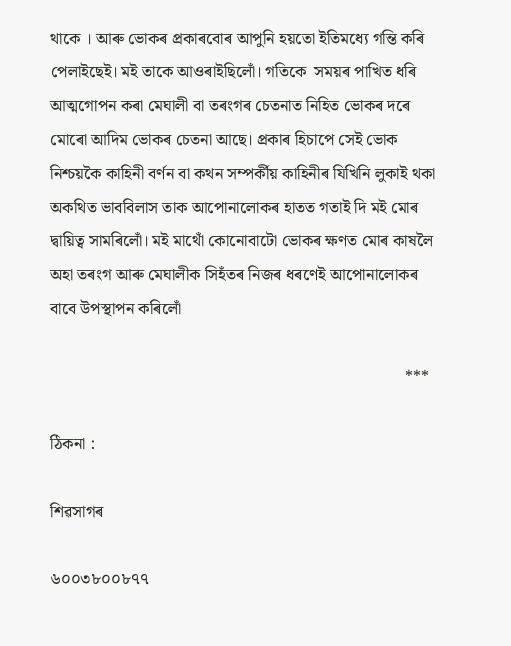থাকে । আৰু ভোকৰ প্ৰকাৰবোৰ আপুনি হয়তো ইতিমধ্যে গন্তি কৰি পেলাইছেই। মই তাকে আওৰাইছিলোঁ। গতিকে  সময়ৰ পাখিত ধৰি আত্মগোপন কৰা মেঘালী বা তৰংগৰ চেতনাত নিহিত ভোকৰ দৰে মোৰো আদিম ভোকৰ চেতনা আছে। প্ৰকাৰ হিচাপে সেই ভোক নিশ্চয়কৈ কাহিনী বৰ্ণন বা কথন সম্পৰ্কীয় কাহিনীৰ যিখিনি লুকাই থকা অকথিত ভাববিলাস তাক আপোনালোকৰ হাতত গতাই দি মই মোৰ দ্বায়িত্ব সামৰিলোঁ। মই মাথোঁ কোনোবাটো ভোকৰ ক্ষণত মোৰ কাষলৈ অহা তৰংগ আৰু মেঘালীক সিহঁতৰ নিজৰ ধৰণেই আপোনালোকৰ বাবে উপস্থাপন কৰিলোঁ

                                                                                      ***

ঠিকনা :

শিৱসাগৰ

৬০০৩৮০০৮৭৭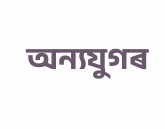অন্যযুগৰ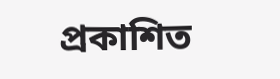প্ৰকাশিত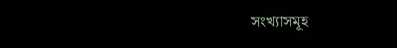সংখ্যাসমূহ